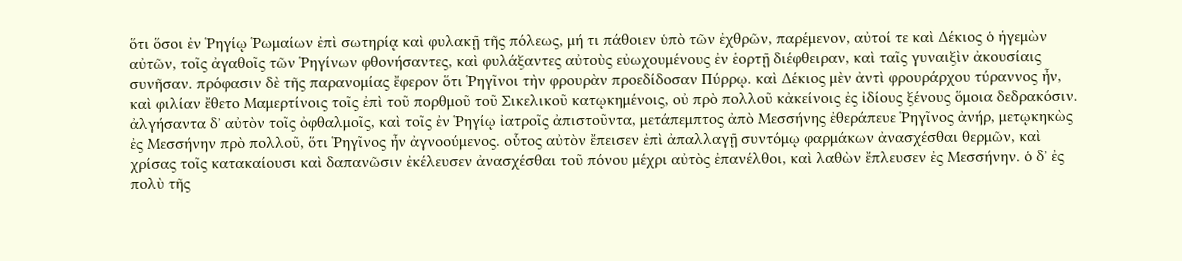ὅτι ὅσοι ἐν Ῥηγίῳ Ῥωμαίων ἐπὶ σωτηρίᾳ καὶ φυλακῇ τῆς πόλεως, μή τι πάθοιεν ὑπὸ τῶν ἐχθρῶν, παρέμενον, αὐτοί τε καὶ Δέκιος ὁ ἡγεμὼν αὐτῶν, τοῖς ἀγαθοῖς τῶν Ῥηγίνων φθονήσαντες, καὶ φυλάξαντες αὐτοὺς εὐωχουμένους ἐν ἑορτῇ διέφθειραν, καὶ ταῖς γυναιξὶν ἀκουσίαις συνῆσαν. πρόφασιν δὲ τῆς παρανομίας ἔφερον ὅτι Ῥηγῖνοι τὴν φρουρὰν προεδίδοσαν Πύρρῳ. καὶ Δέκιος μὲν ἀντὶ φρουράρχου τύραννος ἦν, καὶ φιλίαν ἔθετο Μαμερτίνοις τοῖς ἐπὶ τοῦ πορθμοῦ τοῦ Σικελικοῦ κατῳκημένοις, οὐ πρὸ πολλοῦ κἀκείνοις ἐς ἰδίους ξένους ὅμοια δεδρακόσιν. ἀλγήσαντα δʼ αὐτὸν τοῖς ὀφθαλμοῖς, καὶ τοῖς ἐν Ῥηγίῳ ἰατροῖς ἀπιστοῦντα, μετάπεμπτος ἀπὸ Μεσσήνης ἐθεράπευε Ῥηγῖνος ἀνήρ, μετῳκηκὼς ἐς Μεσσήνην πρὸ πολλοῦ, ὅτι Ῥηγῖνος ἦν ἀγνοούμενος. οὗτος αὐτὸν ἔπεισεν ἐπὶ ἀπαλλαγῇ συντόμῳ φαρμάκων ἀνασχέσθαι θερμῶν, καὶ χρίσας τοῖς κατακαίουσι καὶ δαπανῶσιν ἐκέλευσεν ἀνασχέσθαι τοῦ πόνου μέχρι αὐτὸς ἐπανέλθοι, καὶ λαθὼν ἔπλευσεν ἐς Μεσσήνην. ὁ δʼ ἐς πολὺ τῆς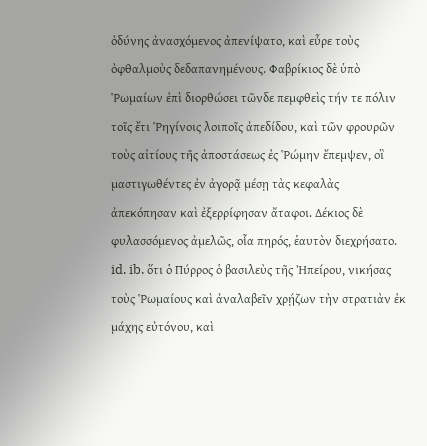ὀδύνης ἀνασχόμενος ἀπενίψατο, καὶ εὗρε τοὺς ὀφθαλμοὺς δεδαπανημένους. Φαβρίκιος δὲ ὑπὸ Ῥωμαίων ἐπὶ διορθώσει τῶνδε πεμφθεὶς τήν τε πόλιν τοῖς ἔτι Ῥηγίνοις λοιποῖς ἀπεδίδου, καὶ τῶν φρουρῶν τοὺς αἰτίους τῆς ἀποστάσεως ἐς Ῥώμην ἔπεμψεν, οἳ μαστιγωθέντες ἐν ἀγορᾷ μέσῃ τὰς κεφαλὰς ἀπεκόπησαν καὶ ἐξερρίφησαν ἄταφοι. Δέκιος δὲ φυλασσόμενος ἀμελῶς, οἷα πηρός, ἑαυτὸν διεχρήσατο. id. ib. ὅτι ὁ Πύρρος ὁ βασιλεὺς τῆς Ἠπείρου, νικήσας τοὺς Ῥωμαίους καὶ ἀναλαβεῖν χρῄζων τὴν στρατιὰν ἐκ μάχης εὐτόνου, καὶ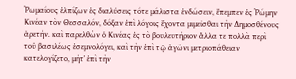Ῥωμαίους ἐλπίζων ἐς διαλύσεις τότε μάλιστα ἐνδώσειν, ἔπεμπεν ἐς Ῥώμην Κινέαν τὸν Θεσσαλόν, δόξαν ἐπὶ λόγοις ἔχοντα μιμεῖσθαι τὴν Δημοσθένους ἀρετήν. καὶ παρελθὼν ὁ Κινέας ἐς τὸ βουλευτήριον ἄλλα τε πολλὰ περὶ τοῦ βασιλέως ἐσεμνολόγει, καὶ τὴν ἐπὶ τῷ ἀγῶνι μετριοπάθειαν κατελογίζετο, μήτʼ ἐπὶ τὴν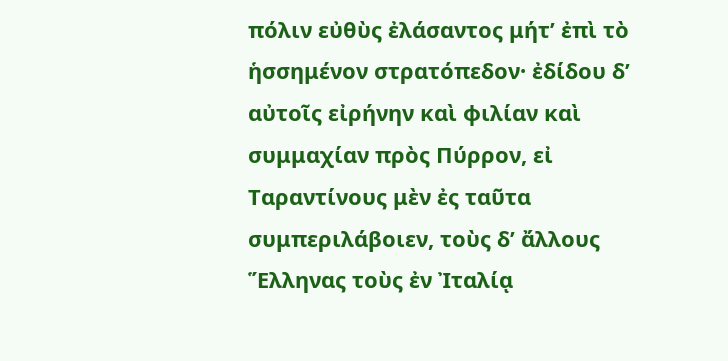πόλιν εὐθὺς ἐλάσαντος μήτʼ ἐπὶ τὸ ἡσσημένον στρατόπεδον· ἐδίδου δʼ αὐτοῖς εἰρήνην καὶ φιλίαν καὶ συμμαχίαν πρὸς Πύρρον, εἰ Ταραντίνους μὲν ἐς ταῦτα συμπεριλάβοιεν, τοὺς δʼ ἄλλους Ἕλληνας τοὺς ἐν Ἰταλίᾳ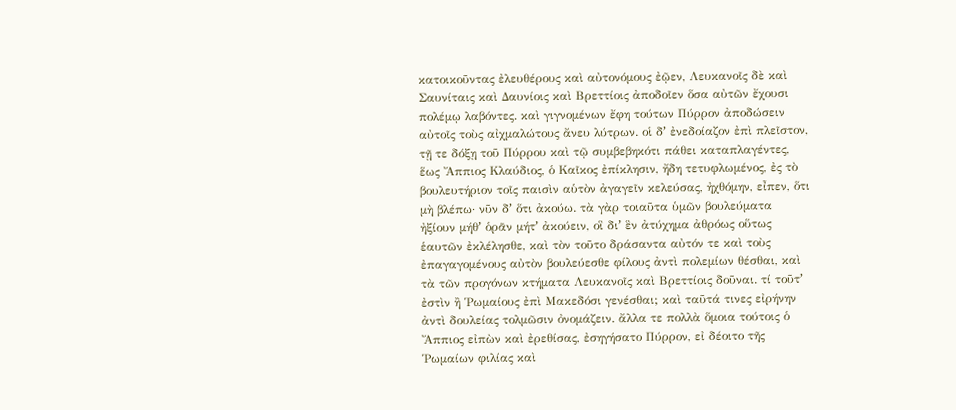κατοικοῦντας ἐλευθέρους καὶ αὐτονόμους ἐῷεν, Λευκανοῖς δὲ καὶ Σαυνίταις καὶ Δαυνίοις καὶ Βρεττίοις ἀποδοῖεν ὅσα αὐτῶν ἔχουσι πολέμῳ λαβόντες. καὶ γιγνομένων ἔφη τούτων Πύρρον ἀποδώσειν αὐτοῖς τοὺς αἰχμαλώτους ἄνευ λύτρων. οἱ δʼ ἐνεδοίαζον ἐπὶ πλεῖστον, τῇ τε δόξῃ τοῦ Πύρρου καὶ τῷ συμβεβηκότι πάθει καταπλαγέντες, ἕως Ἄππιος Κλαύδιος, ὁ Καῖκος ἐπίκλησιν, ἤδη τετυφλωμένος, ἐς τὸ βουλευτήριον τοῖς παισὶν αὑτὸν ἀγαγεῖν κελεύσας, ἠχθόμην, εἶπεν, ὅτι μὴ βλέπω· νῦν δʼ ὅτι ἀκούω. τὰ γὰρ τοιαῦτα ὑμῶν βουλεύματα ἠξίουν μήθʼ ὁρᾶν μήτʼ ἀκούειν, οἳ διʼ ἓν ἀτύχημα ἀθρόως οὕτως ἑαυτῶν ἐκλέλησθε, καὶ τὸν τοῦτο δράσαντα αὐτόν τε καὶ τοὺς ἐπαγαγομένους αὐτὸν βουλεύεσθε φίλους ἀντὶ πολεμίων θέσθαι, καὶ τὰ τῶν προγόνων κτήματα Λευκανοῖς καὶ Βρεττίοις δοῦναι. τί τοῦτʼ ἐστὶν ἢ Ῥωμαίους ἐπὶ Μακεδόσι γενέσθαι; καὶ ταῦτά τινες εἰρήνην ἀντὶ δουλείας τολμῶσιν ὀνομάζειν. ἄλλα τε πολλὰ ὅμοια τούτοις ὁ Ἄππιος εἰπὼν καὶ ἐρεθίσας, ἐσηγήσατο Πύρρον, εἰ δέοιτο τῆς Ῥωμαίων φιλίας καὶ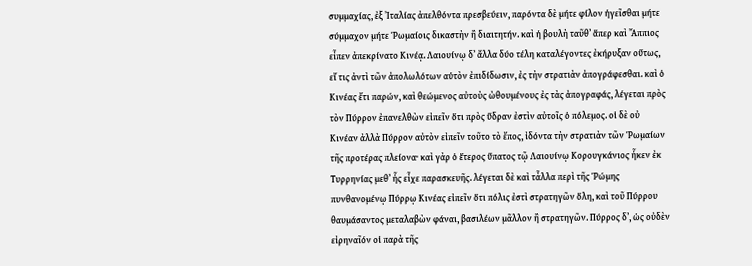συμμαχίας, ἐξ Ἰταλίας ἀπελθόντα πρεσβεύειν, παρόντα δὲ μήτε φίλον ἡγεῖσθαι μήτε σύμμαχον μήτε Ῥωμαίοις δικαστὴν ἢ διαιτητήν. καὶ ἡ βουλὴ ταῦθʼ ἅπερ καὶ Ἄππιος εἶπεν ἀπεκρίνατο Κινέᾳ. Λαιουίνῳ δʼ ἄλλα δύο τέλη καταλέγοντες ἐκήρυξαν οὕτως, εἴ τις ἀντὶ τῶν ἀπολωλότων αὑτὸν ἐπιδίδωσιν, ἐς τὴν στρατιὰν ἀπογράφεσθαι. καὶ ὁ Κινέας ἔτι παρών, καὶ θεώμενος αὐτοὺς ὠθουμένους ἐς τὰς ἀπογραφάς, λέγεται πρὸς τὸν Πύρρον ἐπανελθὼν εἰπεῖν ὅτι πρὸς ὕδραν ἐστὶν αὐτοῖς ὁ πόλεμος. οἱ δὲ οὐ Κινέαν ἀλλὰ Πύρρον αὐτὸν εἰπεῖν τοῦτο τὸ ἔπος, ἰδόντα τὴν στρατιὰν τῶν Ῥωμαίων τῆς προτέρας πλείονα· καὶ γὰρ ὁ ἕτερος ὕπατος τῷ Λαιουίνῳ Κορουγκάνιος ἧκεν ἐκ Τυρρηνίας μεθʼ ἧς εἶχε παρασκευῆς. λέγεται δὲ καὶ τἆλλα περὶ τῆς Ῥώμης πυνθανομένῳ Πύρρῳ Κινέας εἰπεῖν ὅτι πόλις ἐστὶ στρατηγῶν ὅλη, καὶ τοῦ Πύρρου θαυμάσαντος μεταλαβὼν φάναι, βασιλέων μᾶλλον ἢ στρατηγῶν. Πύρρος δʼ, ὡς οὐδὲν εἰρηναῖόν οἱ παρὰ τῆς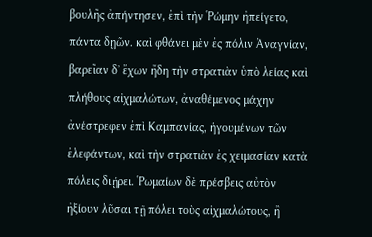βουλῆς ἀπήντησεν, ἐπὶ τὴν Ῥώμην ἠπείγετο, πάντα δῃῶν. καὶ φθάνει μὲν ἐς πόλιν Ἀναγνίαν, βαρεῖαν δʼ ἔχων ἤδη τὴν στρατιὰν ὑπὸ λείας καὶ πλήθους αἰχμαλώτων, ἀναθέμενος μάχην ἀνέστρεφεν ἐπὶ Καμπανίας, ἡγουμένων τῶν ἐλεφάντων, καὶ τὴν στρατιὰν ἐς χειμασίαν κατὰ πόλεις διῄρει. Ῥωμαίων δὲ πρέσβεις αὐτὸν ἠξίουν λῦσαι τῇ πόλει τοὺς αἰχμαλώτους, ἢ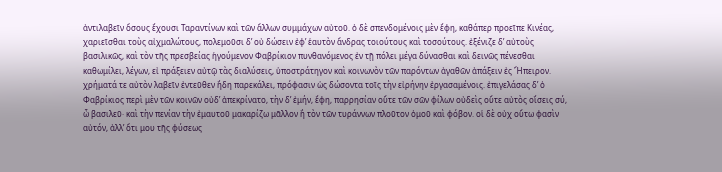ἀντιλαβεῖν ὅσους ἔχουσι Ταραντίνων καὶ τῶν ἄλλων συμμάχων αὐτοῦ. ὁ δὲ σπενδομένοις μὲν ἔφη, καθάπερ προεῖπε Κινέας, χαριεῖσθαι τοὺς αἰχμαλώτους, πολεμοῦσι δʼ οὐ δώσειν ἐφʼ ἑαυτὸν ἄνδρας τοιούτους καὶ τοσούτους. ἐξένιζε δʼ αὐτοὺς βασιλικῶς, καὶ τὸν τῆς πρεσβείας ἡγούμενον Φαβρίκιον πυνθανόμενος ἐν τῇ πόλει μέγα δύνασθαι καὶ δεινῶς πένεσθαι καθωμίλει, λέγων, εἰ πράξειεν αὐτῷ τὰς διαλύσεις, ὑποστράτηγον καὶ κοινωνὸν τῶν παρόντων ἀγαθῶν ἀπάξειν ἐς Ἤπειρον. χρήματά τε αὐτὸν λαβεῖν ἐντεῦθεν ἤδη παρεκάλει, πρόφασιν ὡς δώσοντα τοῖς τὴν εἰρήνην ἐργασαμένοις. ἐπιγελάσας δʼ ὁ Φαβρίκιος περὶ μὲν τῶν κοινῶν οὐδʼ ἀπεκρίνατο, τὴν δʼ ἐμήν, ἔφη, παρρησίαν οὔτε τῶν σῶν φίλων οὐδεὶς οὔτε αὐτὸς οἴσεις σύ, ὦ βασιλεῦ· καὶ τὴν πενίαν τὴν ἐμαυτοῦ μακαρίζω μᾶλλον ἢ τὸν τῶν τυράννων πλοῦτον ὁμοῦ καὶ φόβον. οἱ δὲ οὐχ οὕτω φασὶν αὐτόν, ἀλλʼ ὅτι μου τῆς φύσεως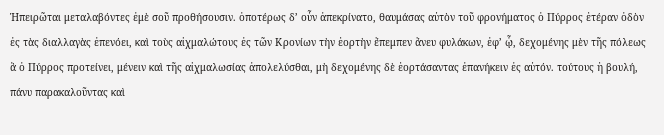Ἠπειρῶται μεταλαβόντες ἐμὲ σοῦ προθήσουσιν. ὁποτέρως δʼ οὖν ἀπεκρίνατο, θαυμάσας αὐτὸν τοῦ φρονήματος ὁ Πύρρος ἑτέραν ὁδὸν ἐς τὰς διαλλαγὰς ἐπενόει, καὶ τοὺς αἰχμαλώτους ἐς τῶν Κρονίων τὴν ἑορτὴν ἔπεμπεν ἄνευ φυλάκων, ἐφʼ ᾧ, δεχομένης μὲν τῆς πόλεως ἃ ὁ Πύρρος προτείνει, μένειν καὶ τῆς αἰχμαλωσίας ἀπολελύσθαι, μὴ δεχομένης δὲ ἑορτάσαντας ἐπανήκειν ἐς αὐτόν. τούτους ἡ βουλή, πάνυ παρακαλοῦντας καὶ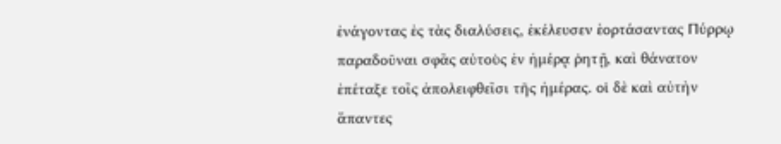ἐνάγοντας ἐς τὰς διαλύσεις, ἐκέλευσεν ἑορτάσαντας Πύρρῳ παραδοῦναι σφᾶς αὐτοὺς ἐν ἡμέρᾳ ῥητῇ, καὶ θάνατον ἐπέταξε τοῖς ἀπολειφθεῖσι τῆς ἡμέρας. οἱ δὲ καὶ αὐτὴν ἅπαντες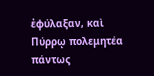ἐφύλαξαν, καὶ Πύρρῳ πολεμητέα πάντως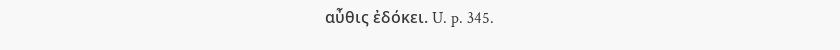αὖθις ἐδόκει. U. p. 345.